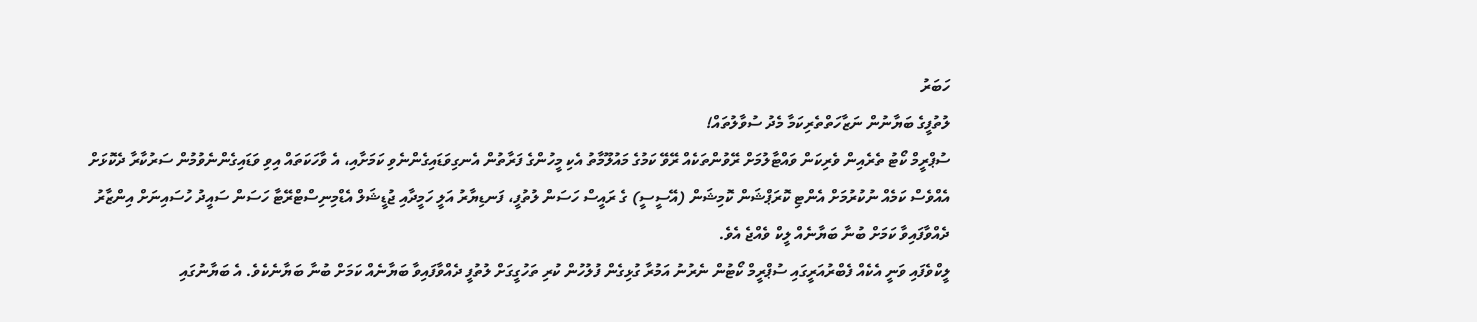ހަބަރު
ލުތުފީގެ ބަޔާނުން ނަޒާހަތްތެރިކަމާ މެދު ސުވާލުތައް!
ސުޕްރީމް ކޯޓު ތެރެއިން ވެރިކަން ވައްޓާލުމަށް ރޭވުންތަކެއް ރޭވޭ ކަމުގެ މައުލޫމާތު އެކި މީހުންގެ ފަރާތުން އެނގިވަޑައިގެންނެވި ކަމަށާއި، އެ ވާހަކަތައް އިވި ވަޑައިގެންނެވުމުން ސަރުކާރާ ދެކޮޅަށް އެއްވެސް ކަމެއް ނުކުރުމަށް އެންޓި ކޮރަޕްޝަން ކޮމިޝަން (އޭސީސީ) ގެ ރައީސް ހަސަން ލުތުފީ، ފަނޑިޔާރު އަލީ ހަމީދާއި ޖުޑީޝަލް އެޑްމިނިސްޓްރޭޓާ ހަސަން ސައީދު ހުސައިނަށް އިންޒާރު ދެއްވާފައިވާ ކަމަށް ބުނާ ބަޔާނެއް ލީކް ވެއްޖެ އެވެ.
ލީކްވެފައި ވަނީ އެކެއް ފެބްރުއަރީގައި ސުޕްރީމް ކޯޓުން ނެރުނު އަމުރާ ގުޅިގެން ފުލުހުން ކުރި ތަހުގީގަށް ލުތުފީ ދެއްވާފައިވާ ބަޔާނެއް ކަމަށް ބުނާ ބަޔާނެކެވެ. އެ ބަޔާނުގައި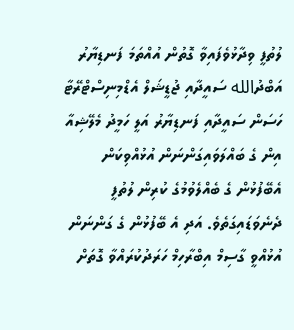ލުތުފީ ވިދާޅުވެފައިވާ ގޮތުން އުއްތަމަ ފަނޑިޔާރު އަބްދުالله ސައީދާއި ޖުޑީޝަލް އެޑްމިނިސްޓްރޭޓާ ހަސަން ސައީދާއި ފަނޑިޔާރު އަލީ ހަމީދު މެލޭޝިއާ އިން ގެ ބައްލަވައިގަންނަން އުޅުއްވިކަން އެބޭފުޅުން ގެ ބެއްލެވުމުގެ ކުރިން ލުތުފީ ދެނެވަޑައިގަތެވެ. އަދި އެ ބޭފުޅުން ގެ ގަންނަން އުޅުއްވީ ގާސިމް އިބްރާހިމް ހަރަދުކުރައްވާ ގޮތަށް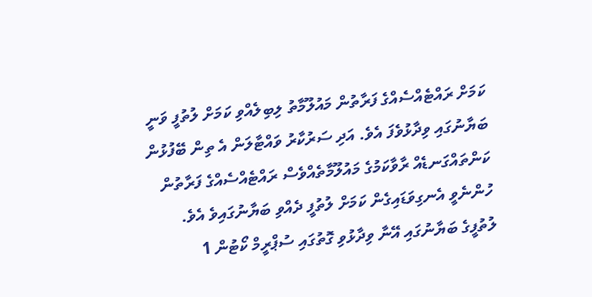ކަމަށް ރައްޓެއްސެއްގެ ފަރާތުން މައުލޫމާތު ލިބިލެއްވި ކަމަށް ލުތުފީ ވަނީ ބަޔާނުގައި ވިދާޅުވެފަ އެވެ. އަދި ސަރުކާރު ވައްޓާލަން އެ ތިން ބޭފުޅުން ކަންތައްގަނޑެއް ރާވާކަމުގެ މައުލޫމާތެއްވެސް ރައްޓެއްސެއްގެ ފަރާތުން ހުންނެވީ އެނގިވަޑައިގެން ކަމަށް ލުތުފީ ދެއްވި ބަޔާނުގައިވެ އެވެ.
ލުތުފީގެ ބަޔާނުގައި އޭނާ ވިދާޅުވި ގޮތުގައި ސުޕްރީމް ކޯޓުން 1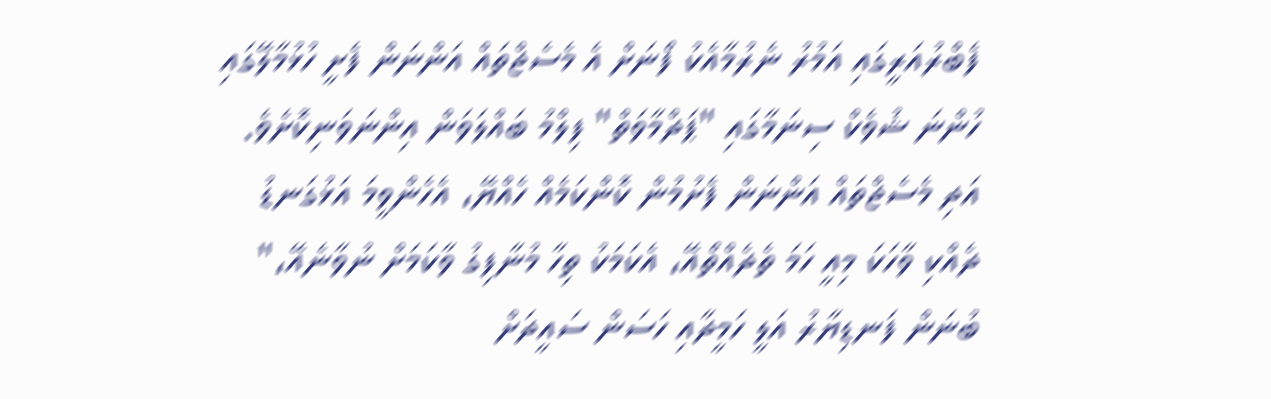ފެބްރުއަރީގައި އަމުރު ނެރުމާއެކު ފޯނަށް އެ މެސެޖްތައް އަންނަން ފެށީ ހުޅުމާލޭގައި ހުންނަ ޝުވެކް ސިނަމާގައި "ޕަދްމާވަތް" ފިލްމު ބައްލަވަން އިންނަވަނިކޮށެވެ. އަދި މެސެޖްތައް އަންނަން ފެށުމުން ކޮންކަމެއް ހެއްޔޭ، އެހެންވީމަ އަޅުގަނޑު ދެއްކި ވާހަކަ މިއީ ހަމަ ތެދެއްތޯއޭ، އެކަމަކު ތިހާ މުނާފިގު ވާކަމަށް ނުވާނެއޭ،" ބުނަން ފަނޑިޔާރު އަލީ ހަމީދާއި ހަސަން ސައީދަށް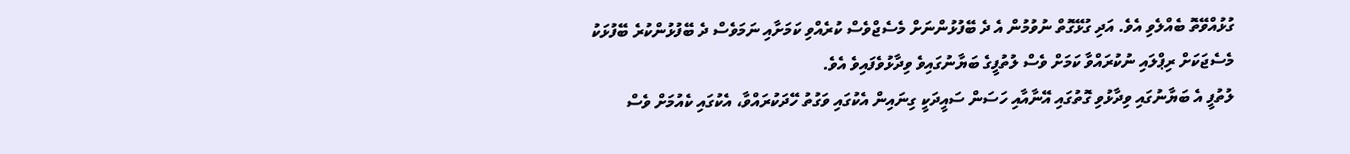ގުޅުއްވޭތޮ ބެއްލެވި އެވެ. އަދި ގުޅޭގޮތް ނުވުމުން އެ ދެ ބޭފުޅުންނަށް މެސެޖްވެސް ކުރެއްވި ކަމަށާއި ނަމަވެސް ދެ ބޭފުޅުންކުރެ ބޭފުޅަކު މެސެޖަކަށް ރިޕްލައި ނުކުރައްވާ ކަމަށް ވެސް ލުތުފީގެ ބަޔާނުގައިވެ ވިދާޅުވެފައިވެ އެވެ.
ލުތުފީ އެ ބަޔާނުގައި ވިދާޅުވި ގޮތުގައި އޭނާއާއި ހަސަން ސައީދަކީ ގިނައިން އެކުގައި ވަގުތު ހޭދަކުރައްވާ، އެކުގައި ކެއުމަށް ވެސް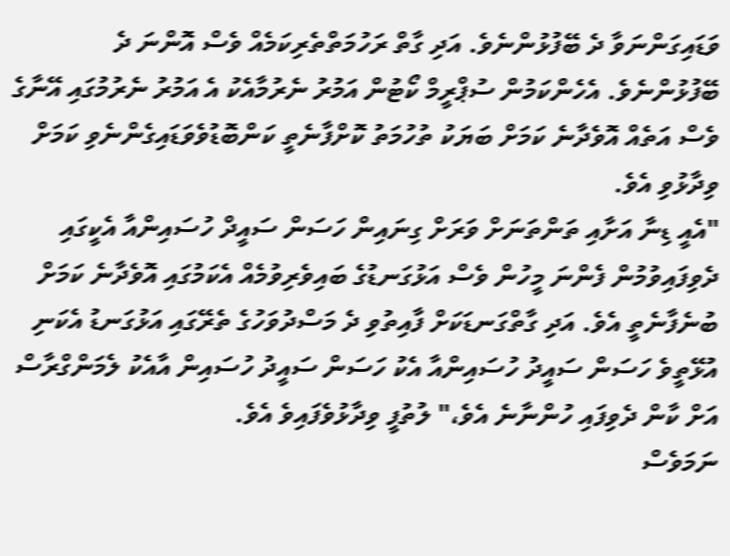ވަޑައިގަންނަވާ ދެ ބޭފުޅުންނެވެ. އަދި ގާތް ރަހުމަތްތެރިކަމެއް ވެސް އޮންނަ ދެ ބޭފުޅުންނެވެ. އެހެންކަމުން ސުޕްރީމް ކޯޓުން އަމުރު ނެރުމާއެކު އެ އަމުރު ނެރުމުގައި އޭނާގެ ވެސް އަތެއް އޮވެދާނެ ކަމަށް ބަޔަކު ތުހުމަތު ކޮށްފާނެތީ ކަންބޮޑުވެވަޑައިގެންނެވި ކަމަށް ވިދާޅުވި އެވެ.
"އެއީ ޑިނާ އަށާއި ތަންތަނަށް ވަރަށް ގިނައިން ހަސަން ސައީދް ހުސައިންއާ އެކީގައި ދެވިފައިވުމުން ފެންނަ މީހުން ވެސް އަޅުގަނޑުގެ ބައިވެރިވުމެއް އެކަމުގައި އޮވެދާނެ ކަމަށް ބުނެފާނެތީ އެވެ. އަދި ގާތްގަނޑަކަށް ފާއިތުވި ދެ މަސްދުވަހުގެ ތެރޭގައި އަޅުގަނޑު އެކަނި އުޅޭތީވެ ހަސަން ސައީދު ހުސައިންއާ އެކު ހަސަން ސައީދު ހުސައިން އާއެކު ލެމަންގްރާސް އަށް ކާން ދެވިފައި ހުންނާނެ އެވެ،" ލުތުފީ ވިދާޅުވެފައިވެ އެވެ.
ނަމަވެސް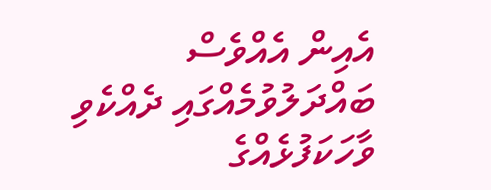އެއިން އެއްވެސް ބައްދަލުވުމެއްގައި ދެއްކެވި ވާހަކަފުޅެއްގެ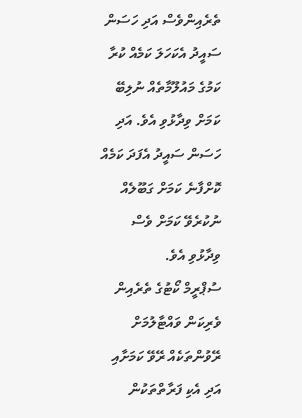ތެރެއިންވެސް އަދި ހަސަން ސައީދު އެކަހަލަ ކަމެއް ކުރާ ކަމުގެ މައުލޫމާތެއް ނުލިބޭ ކަމަށް ވިދާޅުވި އެވެ. އަދި ހަސަން ސައީދު އެފަދަ ކަމެއް ކޮށްފާނެ ކަމަށް ގަބޫލެއް ނުކުރެވޭ ކަމަށް ވެސް ވިދާޅުވި އެވެ.
ސުޕްރީމް ކޯޓުގެ ތެރެއިން ވެރިކަން ވައްޓާލުމަށް ރޭވުންތަކެއް ރޭވޭ ކަމަށާއި އަދި އެކި ފަރާތްތަކުން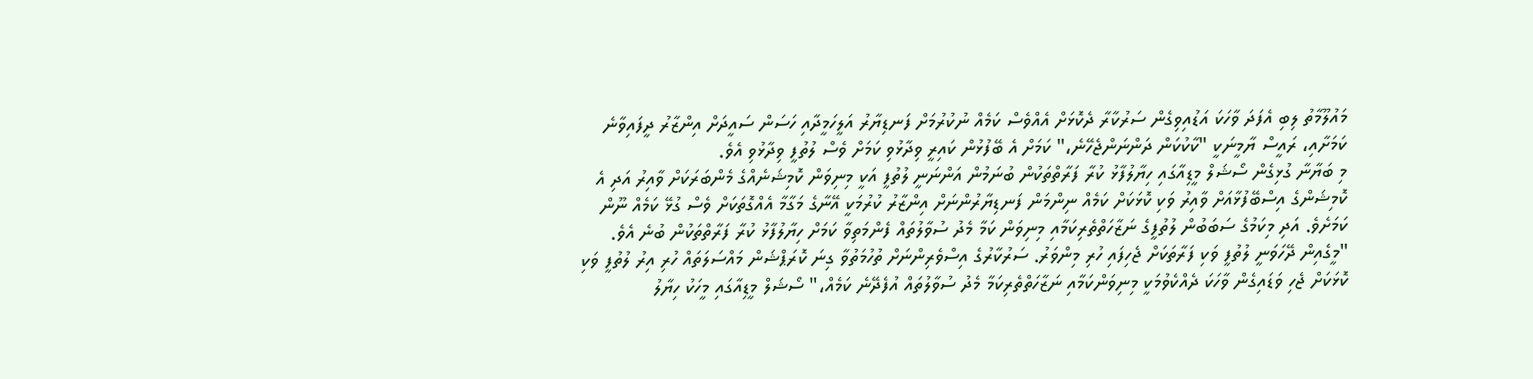މައުލޫމާތު ލިބި އެފަދަ ވާހަކަ އަޑުއިވިގެން ސަރުކާރާ ދެކޮޅަށް އެއްވެސް ކަމެއް ނުކުރުމަށް ފަނޑިޔާރު އަލީހަމީދާއި ހަސަން ސައީދަށް އިންޒާރު ދީފައިވާނެ ކަމަށާއި، ރައީސް ޔާމީނަކީ "ކާކުކަން ދަންނަންޖެހޭނެ،" ކަމަށް އެ ބޭފުޅުން ކައިރީ ވިދާޅުވި ކަމަށް ވެސް ލުތުފީ ވިދާޅުވި އެވެ.
މި ބަޔާނާ ގުޅިގެން ސޯޝަލް މީޑިއާގައި ހިޔާލުފާޅު ކުރާ ފަރާތްތަކުން ބުނަމުން އަންނަނީ ލުތުފީ އަކީ މިނިވަން ކޮމިޝަނެއްގެ މެންބަރަކަށް ވާއިރު އަދި އެ ކޮމިޝަންގެ އިސްބޭފުޅާއަށް ވާއިރު ވަކި ކޮޅަކަށް ކަމެއް ނިންމަން ފަނޑިޔާރުންނަށް އިންޒާރު ކުރުމަކީ އޭނާގެ މަގާމާ އެއްގޮތަކަށް ވެސް ގުޅޭ ކަމެއް ނޫން ކަމަށެވެ. އަދި މިކަމުގެ ސަބަބުން ލުތުފީގެ ނަޒާހަތްތެރިކަމާއި މިނިވަން ކަމާ މެދު ސުވާލުތައް ފެންމަތިވާ ކަމަށް ހިޔާލުފާޅު ކުރާ ފަރާތްތަކުން ބުނެ އެވެ.
"މީގެއިން ދޭހަވަނީ ލުތުފީ ވަކި ފަރާތަކަށް ޖެހިފައި ހުރި މިންވަރު. ސަރުކާރުގެ އިސްވެރިންނަށް ތުހުމަތުވާ ގިނަ ކޮރަޕްޝަން މައްސަލަތައް ހުރި އިރު ލުތުފީ ވަކި ކޮޅަކަށް ޖެހި ވަޑައިގެން ވާހަކަ ދެއްކެވުމަކީ މިނިވަންކަމާއި ނަޒާހަތްތެރިކަމާ މެދު ސުވާލުތައް އުފެދޭނެ ކަމެއް،" ސޯޝަލް މީޑިއާގައި މީހަކު ހިޔާލު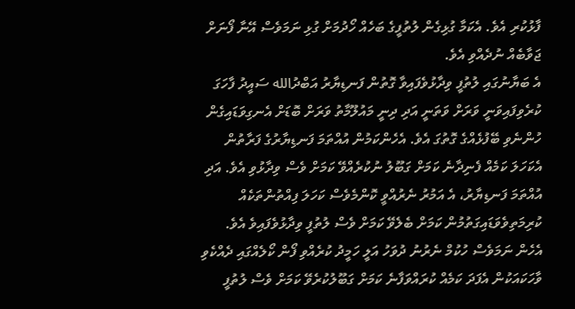ފާޅުކުރި އެވެ. އެކަމާ ގުޅިގެން ލުތުފީގެ ބަހެއް ހޯދުމަށް ގުޅި ނަމަވެސް އޭނާ ފޯނަށް ޖަވާބެއް ނުދެއްވި އެވެ.
އެ ބަޔާނުގައި ލުތުފީ ވިދާޅުވެފައިވާ ގޮތުން ފަނޑިޔާރު އަބްދުالله ސައީދު ފާހަގަ ކުރެވިފައިވަނީ ވަރަށް ވަތަނީ އަދި ދިނީ މައުލޫމާތު ވަރަށް ބޮޑަށް އެނގިވަޑައިގެން ހުންނެވި ބޭފުޅެއްގެ ގޮތުގަ އެވެ. އެހެންކަމުން އުއްތަމަ ފަނޑިޔާރުގެ ފަރާތުން އެކަހަލަ ކަމެއް ފެނިދާނެ ކަމަށް ގަބޫލު ނުކުރެއްވޭ ކަމަށް ވެސް ވިދާޅުވި އެވެ. އަދި އުއްތަމަ ފަނޑިޔާރު، އެ އަމުރު ނެރުއްވީ ކޮންމެވެސް ކަހަލަ ފިއްތުންތަކެއް ކުރިމަތިވެވަޑައިގަތުމުން ކަމަށް ބެލެވޭ ކަމަށް ވެސް ލުތުފީ ވިދާޅުވެފައިވެ އެވެ.
އެހެން ނަމަވެސް ހުކުމް ނެރުނު ދުވަހު އަލީ ހަމީދު ކުރެއްވި ފޯން ކޯލެއްގައި ދެއްކެވި ވާހަކައަކުން އެފަދަ ކަމެއް ކުރައްވަފާނެ ކަމަށް ގަބޫލުކުރެވޭ ކަމަށް ވެސް ލުތުފީ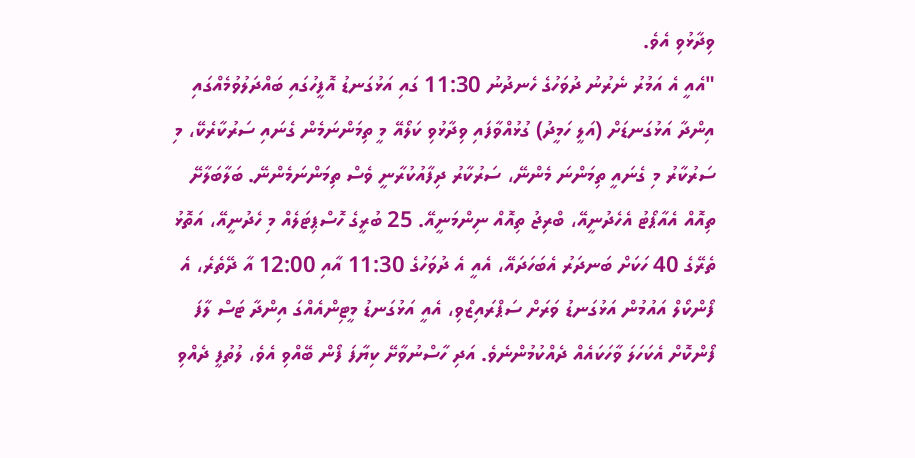ވިދާޅުވި އެވެ.
"އެއީ އެ އަމުރު ނެރުނު ދުވަހުގެ ހެނދުނު 11:30 ގައި އަޅުގަނޑު އޮފީހުގައި ބައްދަލުވުމެއްގައި އިންދާ އަޅުގަނޑަށް (އަލީ ހަމީދު) ގުޅުއްވާފައި ވިދާޅުވި ކަލޯއޭ މީ ތިމަންނަމެން ގެނައި ސަރުކާރެކޭ، މި ސަރުކާރު މި ގެނައީ ތިމަންނަ މެންނޭ، ސަރުކާރު ދިފާއުކުރާނީ ވެސް ތިމަންނަމެންނޭ. ބަލާބަލާށޭ ތިއޮއް އެއާޕޯޓު އެހެދުނީއޭ، ބްރިޖު ތިއޮއް ނިންމަނީއޭ. 25 ބުރީގެ ހޮސްޕިޓަލެއް މި ހެދުނީއޭ، އަތޮޅު ތެރޭގެ 40 ހަކަށް ބަނދަރު އެބަހަދައޭ، އެއީ އެ ދުވަހުގެ 11:30 އާއި 12:00 އާ ދޭތެރެ، އެ ފޯންކޯލް އައުމުން އަޅުގަނޑު ވަރަށް ސަޕްރައިޒްވި، އެއީ އަޅުގަނޑު މީޓިންއެއްގަ އިންދާ ޓަސް ލާފަ ފޯންކޮށް އެކަހަލަ ވާހަކައެއް ދެއްކުމުންނެވެ. އަދި ހާސްނުވާށޭ ކިޔާފަ ފޯން ބޭއްވި އެވެ، ލުތުފީ ދެއްވި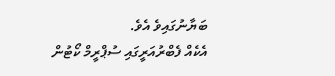ބަޔާނުގައިވެ އެވެ.
އެކެއް ފެބްރުއަރީގައި ސުޕްރީމް ކޯޓުން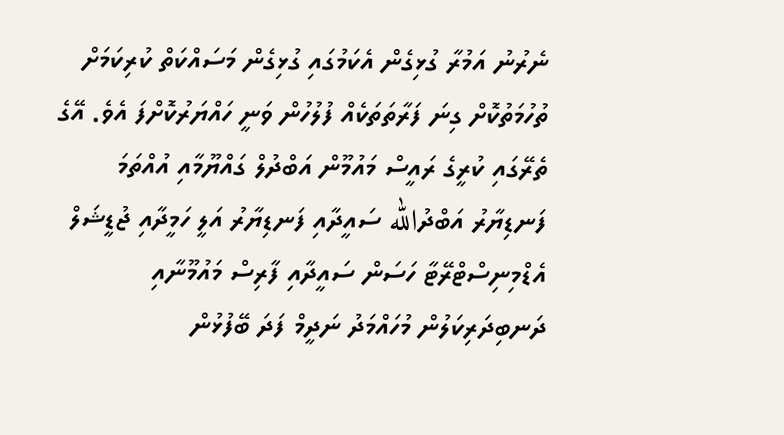ނެރުނު އަމުރާ ގުޅިގެން އެކަމުގައި ގުޅިގެން މަސައްކަތް ކުރިކަމަށް ތުހުމަތުކޮށް ގިނަ ފަރާތަތަކެއް ފުލުހުން ވަނީ ހައްޔަރުކޮށްފަ އެވެ. އޭގެ ތެރޭގައި ކުރީގެ ރައީސް މައުމޫން އަބްދުލް ގައްޔޫމާއި އުއްތަމަ ފަނޑިޔާރު އަބްދުالله ސައީދާއި ފަނޑިޔާރު އަލީ ހަމީދާއި ޖުޑީޝަލް އެޑްމިނިސްޓްރޭޓާ ހަސަން ސައީދާއި ފާރިސް މައުމޫނާއި ދަނބިދަރިކަލުން މުހައްމަދު ނަދީމް ފަދަ ބޭފުޅުން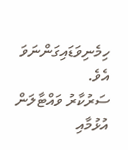ހިމެނިވަޑައިގަންނަވަ އެވެ.
ސަރުކާރު ވައްޓާލަން އުޅުމާއި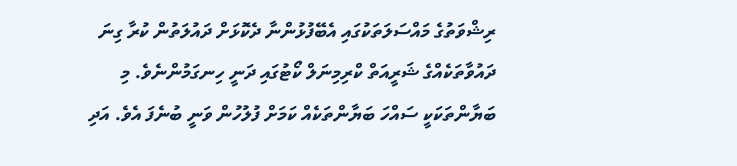ރިޝްވަތުގެ މައްސަލަތަކުގައި އެބޭފުޅުންނާ ދެކޮޅަށް ދައުލަތުން ކުރާ ގިނަ ދައުވާތަކެއްގެ ޝަރީއަތް ކްރިމިނަލް ކޯޓުގައި ދަނީ ހިނގަމުންނެވެ. މި ބަޔާންތަކަކީ ސައްހަ ބަޔާންތަކެއް ކަމަށް ފުލުހުން ވަނީ ބުނެފަ އެވެ. އަދި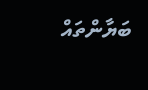ބަޔާންތައް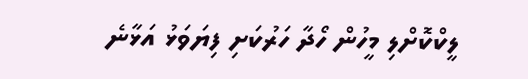ލީކްކޮށްލި މީހުން ހޯދާ ހަރުކަށި ފިޔަވަޅު އަޅާނެ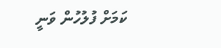ކަމަށް ފުލުހުން ވަނީ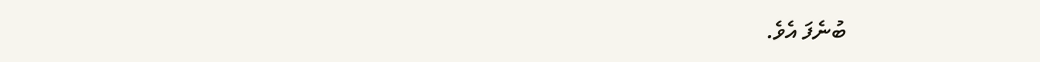ބުނެފަ އެވެ.